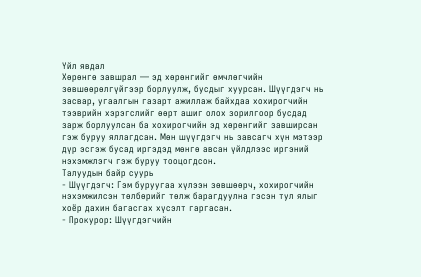Үйл явдал
Хөрөнгө завшрал — эд хөрөнгийг өмчлөгчийн зөвшөөрөлгүйгээр борлуулж, бусдыг хуурсан. Шүүгдэгч нь засвар, угаалгын газарт ажиллаж байхдаа хохирогчийн тээврийн хэрэгслийг өөрт ашиг олох зорилгоор бусдад зарж борлуулсан ба хохирогчийн эд хөрөнгийг завширсан гэж буруу яллагдсан. Мөн шүүгдэгч нь завсагч хүн мэтээр дүр эсгэж бусад иргэдэд мөнгө авсан үйлдлээс иргэний нэхэмжлэгч гэж буруу тооцогдсон.
Талуудын байр суурь
- Шүүгдэгч: Гэм буруугаа хүлээн зөвшөөрч, хохирогчийн нэхэмжилсэн төлбөрийг төлж барагдуулна гэсэн тул ялыг хоёр дахин багасгах хүсэлт гаргасан.
- Прокурор: Шүүгдэгчийн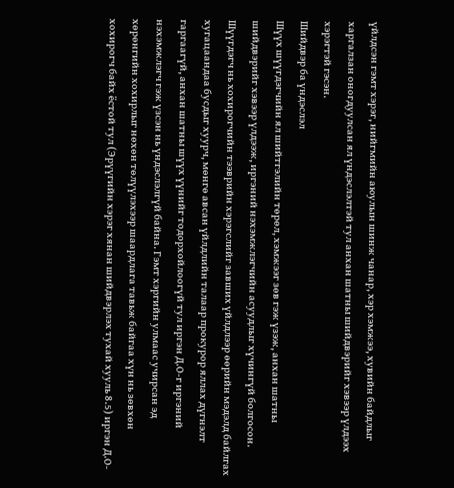үйлдсэн гэмт хэрэг, нийгмийн аюулын шинж чанар, хэр хэмжээ, хувийн байдлыг харгалзан оногдуулсан ял үндэслэлтэй тул анхан шатны шийдвэрийг хэвээр үлдээх хэрэгтэй гэсэн.
Шийдвэр ба үндэслэл
Шүүх шүүгдэгчийн ял шийтгэлийн төрөл, хэмжээг зөв гэж үзэж, анхан шатны шийдвэрийг хэвээр үлдээж, иргэний нэхэмжлэгчийн асуудлыг хүчингүй болгосон. Шүүгдэгч нь хохирогчийн тээврийн хэрэгслийг завших үйлдлээр өөрийн мэдэлд байлгах хугацаандаа бусдыг хуурч, мөнгө авсан үйлдлийн талаар прокурор яллах дүгнэлт гаргаагүй, анхан шатны шүүх үүнийг тодорхойлоогүй тул иргэн Д.О-г иргэний нэхэмжлэгч гэж үзсэн нь үндэслэлгүй байна. Гэмт хэргийн улмаас учирсан эд хөрөнгийн хохирлыг нөхөн төлүүлэхээр шаардлага тавьж байгаа хүн нь зөвхөн хохирогч байх ёстой тул (Эрүүгийн хэрэг хянан шийдвэрлэх тухай хууль 8.5) иргэн Д.О-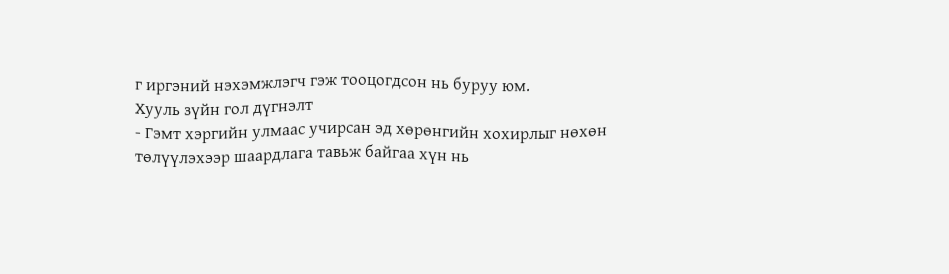г иргэний нэхэмжлэгч гэж тооцогдсон нь буруу юм.
Хууль зүйн гол дүгнэлт
- Гэмт хэргийн улмаас учирсан эд хөрөнгийн хохирлыг нөхөн төлүүлэхээр шаардлага тавьж байгаа хүн нь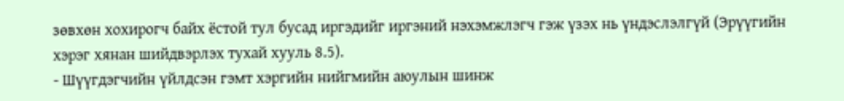зөвхөн хохирогч байх ёстой тул бусад иргэдийг иргэний нэхэмжлэгч гэж үзэх нь үндэслэлгүй (Эрүүгийн хэрэг хянан шийдвэрлэх тухай хууль 8.5).
- Шүүгдэгчийн үйлдсэн гэмт хэргийн нийгмийн аюулын шинж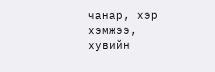чанар, хэр хэмжээ, хувийн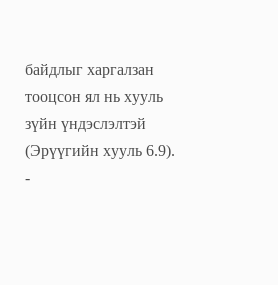байдлыг харгалзан тооцсон ял нь хууль зүйн үндэслэлтэй (Эрүүгийн хууль 6.9).
-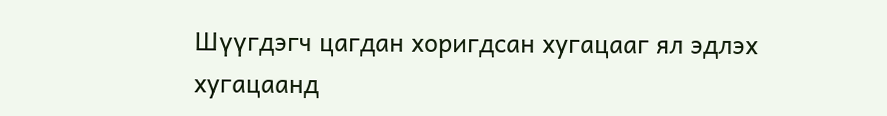Шүүгдэгч цагдан хоригдсан хугацааг ял эдлэх хугацаанд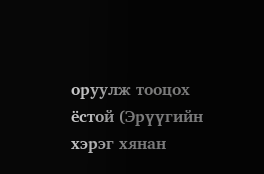оруулж тооцох ёстой (Эрүүгийн хэрэг хянан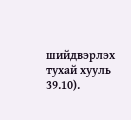шийдвэрлэх тухай хууль 39.10).